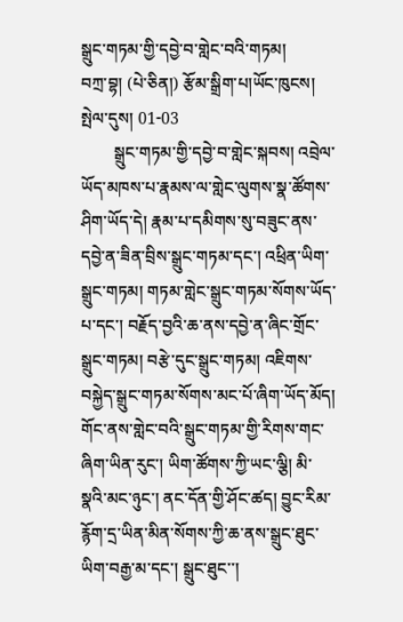སྒྲུང་གཏམ་གྱི་དབྱེ་བ་གླེང་བའི་གཏམ།
བཀྲ་བྷ། (པེ་ཅིན།) རྩོམ་སྒྲིག་པ།ཡོང་ཁུངས། སྤེལ་དུས། 01-03
        སྒྲུང་གཏམ་གྱི་དབྱེ་བ་གླེང་སྐབས། འབྲེལ་ཡོད་མཁས་པ་རྣམས་ལ་གླེང་ལུགས་སྣ་ཚོགས་ཤིག་ཡོད་དེ། རྣམ་པ་དམིགས་སུ་བཟུང་ནས་དབྱེ་ན་ཟིན་བྲིས་སྒྲུང་གཏམ་དང་། འཕྲིན་ཡིག་སྒྲུང་གཏམ། གཏམ་གླེང་སྒྲུང་གཏམ་སོགས་ཡོད་པ་དང་། བརྗོད་བྱའི་ཆ་ནས་དབྱེ་ན་ཞིང་གྲོང་སྒྲུང་གཏམ། བརྩེ་དུང་སྒྲུང་གཏམ། འཇིགས་བསྐྱེད་སྒྲུང་གཏམ་སོགས་མང་པོ་ཞིག་ཡོད་མོད། གོང་ནས་གླེང་བའི་སྒྲུང་གཏམ་གྱི་རིགས་གང་ཞིག་ཡིན་རུང་། ཡིག་ཚོགས་ཀྱི་ཡང་ལྕི། མི་སྣའི་མང་ཉུང་། ནང་དོན་གྱི་ཤོང་ཚད། བྱུང་རིམ་རྙོག་དྲ་ཡིན་མིན་སོགས་ཀྱི་ཆ་ནས་སྒྲུང་ཐུང་ཡིག་བརྒྱ་མ་དང་། སྒྲུང་ཐུང་་།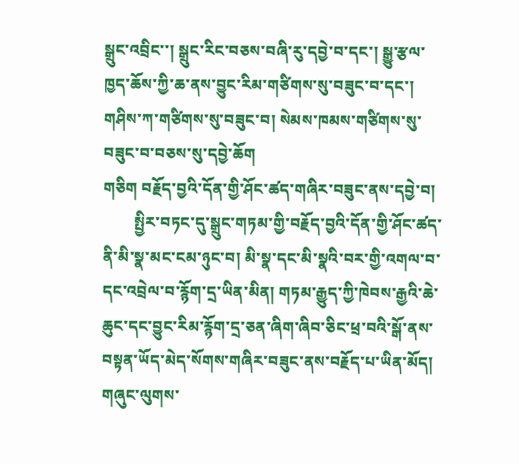སྒྲུང་འབྲིང་་། སྒྲུང་རིང་བཅས་བཞི་རུ་དབྱེ་བ་དང་། སྒྱུ་རྩལ་ཁྱད་ཆོས་ཀྱི་ཆ་ནས་བྱུང་རིམ་གཙིགས་སུ་བཟུང་བ་དང་། གཤིས་ཀ་གཙིགས་སུ་བཟུང་བ། སེམས་ཁམས་གཙིགས་སུ་བཟུང་བ་བཅས་སུ་དབྱེ་ཆོག
གཅིག བརྗོད་བྱའི་དོན་གྱི་ཤོང་ཚད་གཞིར་བཟུང་ནས་དབྱེ་བ།
        སྤྱིར་བཏང་དུ་སྒྲུང་གཏམ་གྱི་བརྗོད་བྱའི་དོན་གྱི་ཤོང་ཚད་ནི་མི་སྣ་མང་ངམ་ཉུང་བ། མི་སྣ་དང་མི་སྣའི་བར་གྱི་འགལ་བ་དང་འབྲེལ་བ་རྙོག་དྲ་ཡིན་མིན། གཏམ་རྒྱུད་ཀྱི་ཁེབས་རྒྱའི་ཆེ་ཆུང་དང་བྱུང་རིམ་རྙོག་དྲ་ཅན་ཞིག་ཞིབ་ཅིང་ཕྲ་བའི་སྒོ་ནས་བསྟན་ཡོད་མེད་སོགས་གཞིར་བཟུང་ནས་བརྗོད་པ་ཡིན་མོད། གཞུང་ལུགས་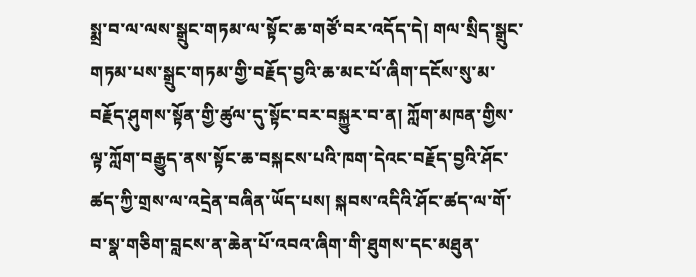སྨྲ་བ་ལ་ལས་སྒྲུང་གཏམ་ལ་སྟོང་ཆ་གཙོ་བར་འདོད་དེ། གལ་སྲིད་སྒྲུང་གཏམ་པས་སྒྲུང་གཏམ་གྱི་བརྗོད་བྱའི་ཆ་མང་པོ་ཞིག་དངོས་སུ་མ་བརྗོད་ཤུགས་སྟོན་གྱི་ཚུལ་དུ་སྟོང་བར་བསྐྱུར་བ་ན། ཀློག་མཁན་གྱིས་ལྟ་ཀློག་བརྒྱུད་ནས་སྟོང་ཆ་བསྐངས་པའི་ཁག་དེའང་བརྗོད་བྱའི་ཤོང་ཚད་ཀྱི་གྲས་ལ་འདྲེན་བཞིན་ཡོད་པས། སྐབས་འདིའི་ཤོང་ཚད་ལ་གོ་བ་སྣ་གཅིག་བླངས་ན་ཆེན་པོ་འབའ་ཞིག་གི་ཐུགས་དང་མཐུན་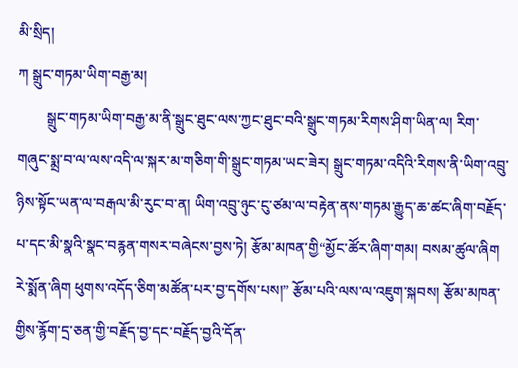མི་སྲིད།
ཀ སྒྲུང་གཏམ་ཡིག་བརྒྱ་མ།
        སྒྲུང་གཏམ་ཡིག་བརྒྱ་མ་ནི་སྒྲུང་ཐུང་ལས་ཀྱང་ཐུང་བའི་སྒྲུང་གཏམ་རིགས་ཤིག་ཡིན་ལ། རིག་གཞུང་སྨྲ་བ་ལ་ལས་འདི་ལ་སྐར་མ་གཅིག་གི་སྒྲུང་གཏམ་ཡང་ཟེར། སྒྲུང་གཏམ་འདིའི་རིགས་ནི་ཡིག་འབྲུ་ཉིས་སྟོང་ཡན་ལ་བརྒལ་མི་རུང་བ་ན། ཡིག་འབྲུ་ཉུང་ངུ་ཙམ་ལ་བརྟེན་ནས་གཏམ་རྒྱུད་ཆ་ཚང་ཞིག་བརྗོད་པ་དང་མི་སྣའི་སྣང་བརྙན་གསར་བཞེངས་བྱས་ཏེ། རྩོམ་མཁན་གྱི“མྱོང་ཚོར་ཞིག་གམ། བསམ་ཚུལ་ཞིག རེ་སྨོན་ཞིག ཕུགས་འདོད་ཅིག་མཚོན་པར་བྱ་དགོས་པས།” རྩོམ་པའི་ལས་ལ་འཇུག་སྐབས། རྩོམ་མཁན་གྱིས་རྙོག་དྲ་ཅན་གྱི་བརྗོད་བྱ་དང་བརྗོད་བྱའི་དོན་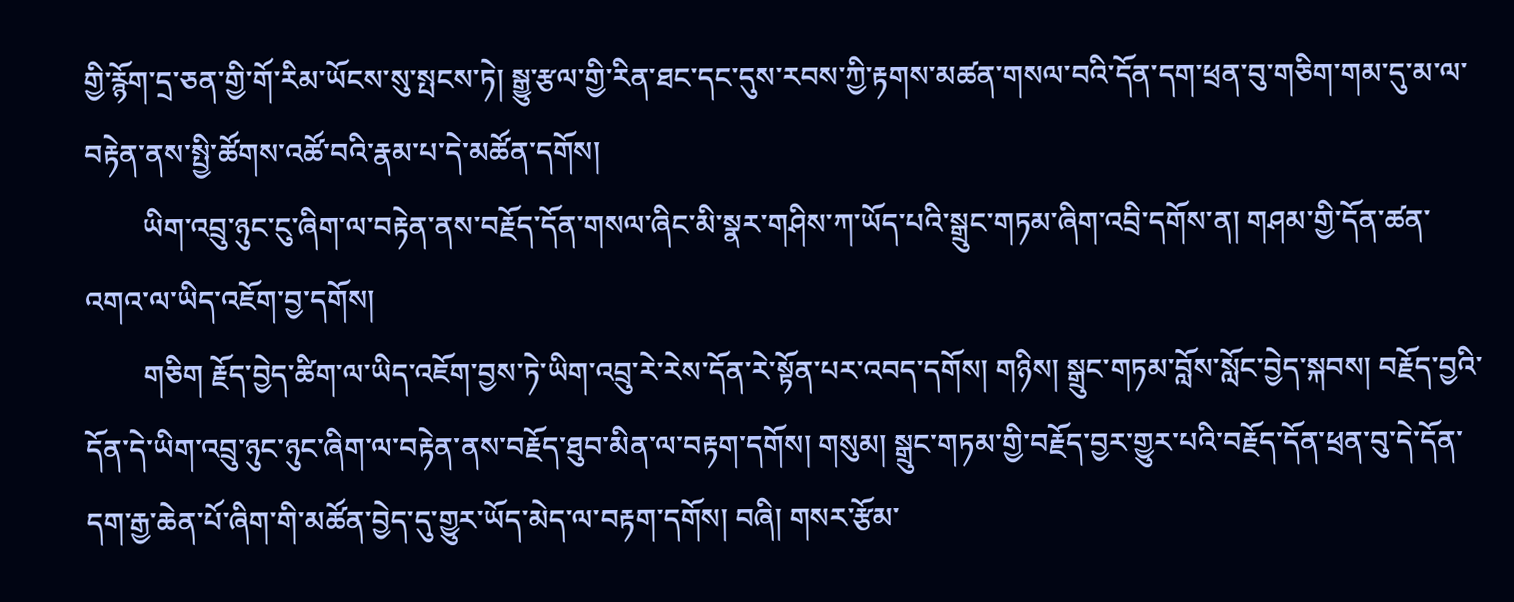གྱི་རྙོག་དྲ་ཅན་གྱི་གོ་རིམ་ཡོངས་སུ་སྤངས་ཏེ། སྒྱུ་རྩལ་གྱི་རིན་ཐང་དང་དུས་རབས་ཀྱི་རྟགས་མཚན་གསལ་བའི་དོན་དག་ཕྲན་བུ་གཅིག་གམ་དུ་མ་ལ་བརྟེན་ནས་སྤྱི་ཚོགས་འཚོ་བའི་རྣམ་པ་དེ་མཚོན་དགོས།
        ཡིག་འབྲུ་ཉུང་ངུ་ཞིག་ལ་བརྟེན་ནས་བརྗོད་དོན་གསལ་ཞིང་མི་སྣར་གཤིས་ཀ་ཡོད་པའི་སྒྲུང་གཏམ་ཞིག་འབྲི་དགོས་ན། གཤམ་གྱི་དོན་ཚན་འགའ་ལ་ཡིད་འཇོག་བྱ་དགོས།
        གཅིག རྗོད་བྱེད་ཚིག་ལ་ཡིད་འཇོག་བྱས་ཏེ་ཡིག་འབྲུ་རེ་རེས་དོན་རེ་སྟོན་པར་འབད་དགོས། གཉིས། སྒྲུང་གཏམ་བློས་སློང་བྱེད་སྐབས། བརྗོད་བྱའི་དོན་དེ་ཡིག་འབྲུ་ཉུང་ཉུང་ཞིག་ལ་བརྟེན་ནས་བརྗོད་ཐུབ་མིན་ལ་བརྟག་དགོས། གསུམ། སྒྲུང་གཏམ་གྱི་བརྗོད་བྱར་གྱུར་པའི་བརྗོད་དོན་ཕྲན་བུ་དེ་དོན་དག་རྒྱ་ཆེན་པོ་ཞིག་གི་མཚོན་བྱེད་དུ་གྱུར་ཡོད་མེད་ལ་བརྟག་དགོས། བཞི། གསར་རྩོམ་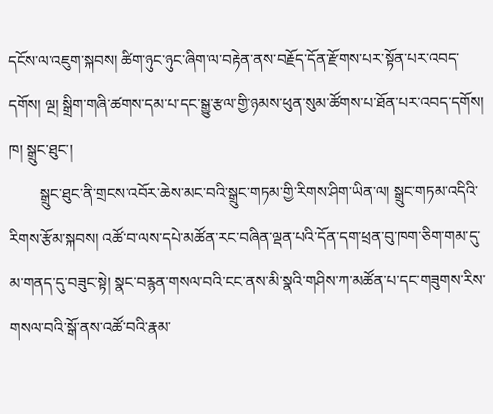དངོས་ལ་འཇུག་སྐབས། ཚིག་ཉུང་ཉུང་ཞིག་ལ་བརྟེན་ནས་བརྗོད་དོན་རྫོགས་པར་སྟོན་པར་འབད་དགོས། ལྔ། སྒྲིག་གཞི་ཚགས་དམ་པ་དང་སྒྱུ་རྩལ་གྱི་ཉམས་ཕུན་སུམ་ཚོགས་པ་ཐོན་པར་འབད་དགོས།
ཁ། སྒྲུང་ཐུང་།
        སྒྲུང་ཐུང་ནི་གྲངས་འབོར་ཆེས་མང་བའི་སྒྲུང་གཏམ་གྱི་རིགས་ཤིག་ཡིན་ལ། སྒྲུང་གཏམ་འདིའི་རིགས་རྩོམ་སྐབས། འཚོ་བ་ལས་དཔེ་མཚོན་རང་བཞིན་ལྡན་པའི་དོན་དག་ཕྲན་བུ་ཁག་ཅིག་གམ་དུ་མ་གནད་དུ་བཟུང་སྟེ། སྣང་བརྙན་གསལ་བའི་ངང་ནས་མི་སྣའི་གཤིས་ཀ་མཚོན་པ་དང་གཟུགས་རིས་གསལ་བའི་སྒོ་ནས་འཚོ་བའི་རྣམ་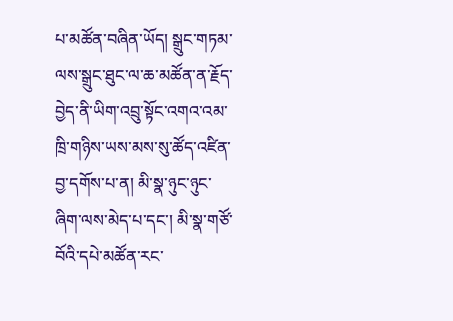པ་མཚོན་བཞིན་ཡོད། སྒྲུང་གཏམ་ལས་སྒྲུང་ཐུང་ལ་ཆ་མཚོན་ན་རྗོད་བྱེད་ནི་ཡིག་འབྲུ་སྟོང་འགའ་འམ་ཁྲི་གཉིས་ཡས་མས་སུ་ཚོད་འཛིན་བྱ་དགོས་པ་ན། མི་སྣ་ཉུང་ཉུང་ཞིག་ལས་མེད་པ་དང་། མི་སྣ་གཙོ་བོའི་དཔེ་མཚོན་རང་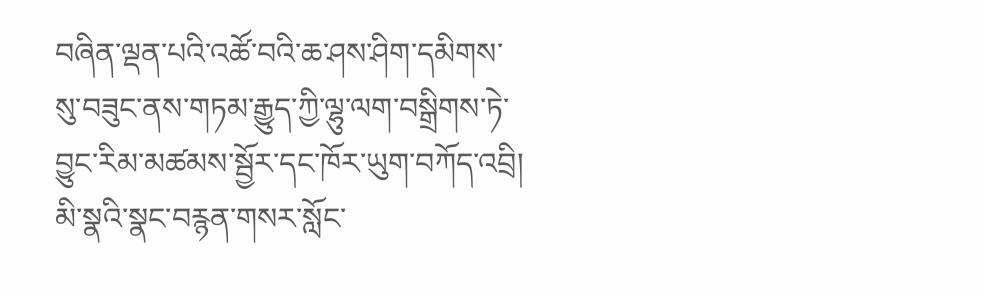བཞིན་ལྡན་པའི་འཚོ་བའི་ཆ་ཤས་ཤིག་དམིགས་སུ་བཟུང་ནས་གཏམ་རྒྱུད་ཀྱི་ལྷུ་ལག་བསྒྲིགས་ཏེ་བྱུང་རིམ་མཚམས་སྦྱོར་དང་ཁོར་ཡུག་བཀོད་འབྲི། མི་སྣའི་སྣང་བརྙན་གསར་སློང་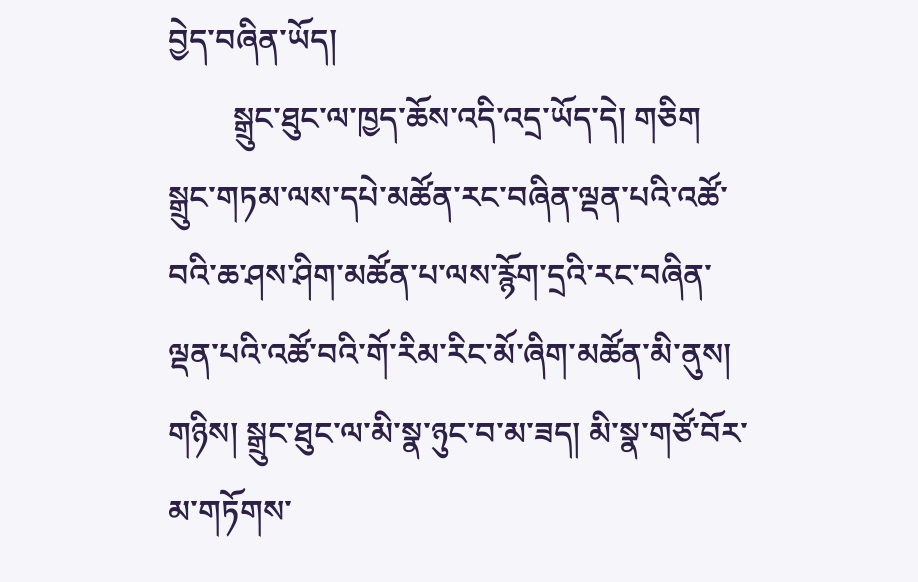བྱེད་བཞིན་ཡོད།
        སྒྲུང་ཐུང་ལ་ཁྱད་ཆོས་འདི་འདྲ་ཡོད་དེ། གཅིག སྒྲུང་གཏམ་ལས་དཔེ་མཚོན་རང་བཞིན་ལྡན་པའི་འཚོ་བའི་ཆ་ཤས་ཤིག་མཚོན་པ་ལས་རྙོག་དྲའི་རང་བཞིན་ལྡན་པའི་འཚོ་བའི་གོ་རིམ་རིང་མོ་ཞིག་མཚོན་མི་ནུས། གཉིས། སྒྲུང་ཐུང་ལ་མི་སྣ་ཉུང་བ་མ་ཟད། མི་སྣ་གཙོ་བོར་མ་གཏོགས་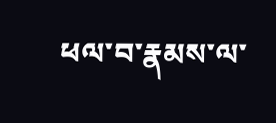ཕལ་བ་རྣམས་ལ་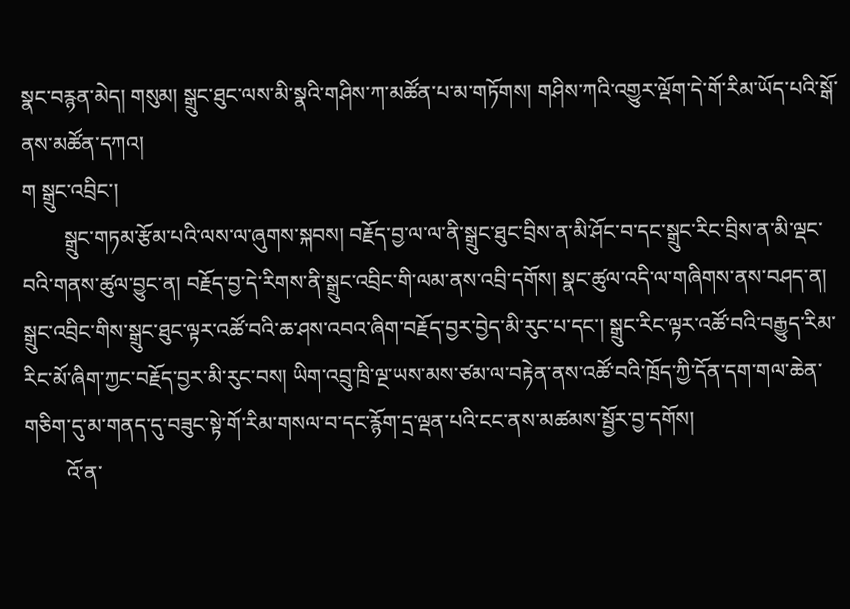སྣང་བརྙན་མེད། གསུམ། སྒྲུང་ཐུང་ལས་མི་སྣའི་གཤིས་ཀ་མཚོན་པ་མ་གཏོགས། གཤིས་ཀའི་འགྱུར་ལྡོག་དེ་གོ་རིམ་ཡོད་པའི་སྒོ་ནས་མཚོན་དཀའ།
ག སྒྲུང་འབྲིང་།
        སྒྲུང་གཏམ་རྩོམ་པའི་ལས་ལ་ཞུགས་སྐབས། བརྗོད་བྱ་ལ་ལ་ནི་སྒྲུང་ཐུང་བྲིས་ན་མི་ཤོང་བ་དང་སྒྲུང་རིང་བྲིས་ན་མི་ལྡང་བའི་གནས་ཚུལ་བྱུང་ན། བརྗོད་བྱ་དེ་རིགས་ནི་སྒྲུང་འབྲིང་གི་ལམ་ནས་འབྲི་དགོས། སྣང་ཚུལ་འདི་ལ་གཞིགས་ནས་བཤད་ན། སྒྲུང་འབྲིང་གིས་སྒྲུང་ཐུང་ལྟར་འཚོ་བའི་ཆ་ཤས་འབའ་ཞིག་བརྗོད་བྱར་བྱེད་མི་རུང་པ་དང་། སྒྲུང་རིང་ལྟར་འཚོ་བའི་བརྒྱུད་རིམ་རིང་མོ་ཞིག་ཀྱང་བརྗོད་བྱར་མི་རུང་བས། ཡིག་འབྲུ་ཁྲི་ལྔ་ཡས་མས་ཙམ་ལ་བརྟེན་ནས་འཚོ་བའི་ཁྲོད་ཀྱི་དོན་དག་གལ་ཆེན་གཅིག་དུ་མ་གནད་དུ་བཟུང་སྟེ་གོ་རིམ་གསལ་བ་དང་རྙོག་དྲ་ལྡན་པའི་ངང་ནས་མཚམས་སྦྱོར་བྱ་དགོས།
        འོ་ན་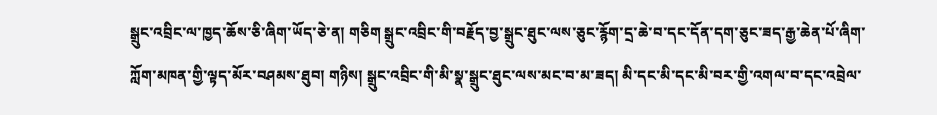སྒྲུང་འབྲིང་ལ་ཁྱད་ཆོས་ཅི་ཞིག་ཡོད་ཅེ་ན། གཅིག སྒྲུང་འབྲིང་གི་བརྗོད་བྱ་སྒྲུང་ཐུང་ལས་ཅུང་རྙོག་དྲ་ཆེ་བ་དང་དོན་དག་ཅུང་ཟད་རྒྱ་ཆེན་པོ་ཞིག་ཀློག་མཁན་གྱི་ལྟད་མོར་བཤམས་ཐུབ། གཉིས། སྒྲུང་འབྲིང་གི་མི་སྣ་སྒྲུང་ཐུང་ལས་མང་བ་མ་ཟད། མི་དང་མི་དང་མི་བར་གྱི་འགལ་བ་དང་འབྲེལ་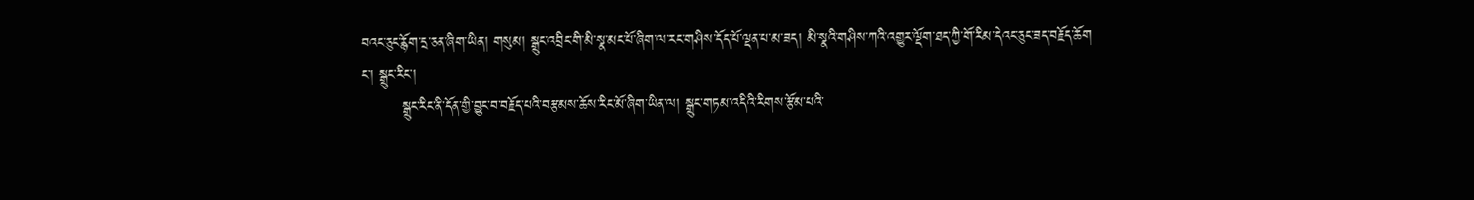བའང་ཅུང་རྙོག་དྲ་ཅན་ཞིག་ཡིན། གསུམ། སྒྲུང་འབྲིང་གི་མི་སྣ་མང་པོ་ཞིག་ལ་རང་གཤིས་དོད་པོ་ལྡན་པ་མ་ཟད། མི་སྣའི་གཤིས་ཀའི་འགྱུར་ལྡོག་ཐད་ཀྱི་གོ་རིམ་དེའང་ཅུང་ཟད་བརྗོད་ཆོག
ང་། སྒྲུང་རིང་།
        སྒྲུང་རིང་ནི་དོན་གྱི་བྱུང་བ་བརྗོད་པའི་བརྩམས་ཆོས་རིང་མོ་ཞིག་ཡིན་ལ། སྒྲུང་གཏམ་འདིའི་རིགས་རྩོམ་པའི་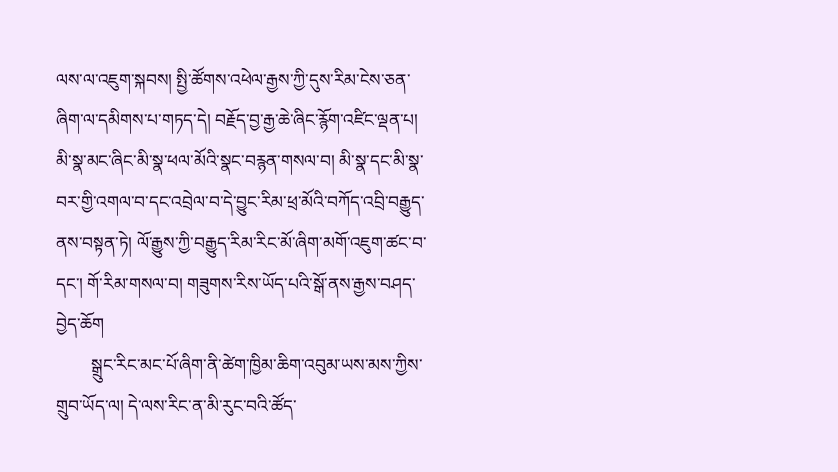ལས་ལ་འཇུག་སྐབས། སྤྱི་ཚོགས་འཕེལ་རྒྱས་ཀྱི་དུས་རིམ་ངེས་ཅན་ཞིག་ལ་དམིགས་པ་གཏད་དེ། བརྗོད་བྱ་རྒྱ་ཆེ་ཞིང་རྙོག་འཛིང་ལྡན་པ། མི་སྣ་མང་ཞིང་མི་སྣ་ཕལ་མོའི་སྣང་བརྙན་གསལ་བ། མི་སྣ་དང་མི་སྣ་བར་གྱི་འགལ་བ་དང་འབྲེལ་བ་དེ་བྱུང་རིམ་ཕྲ་མོའི་བཀོད་འབྲི་བརྒྱུད་ནས་བསྟན་ཏེ། ལོ་རྒྱུས་ཀྱི་བརྒྱུད་རིམ་རིང་མོ་ཞིག་མགོ་འཇུག་ཚང་བ་དང་། གོ་རིམ་གསལ་བ། གཟུགས་རིས་ཡོད་པའི་སྒོ་ནས་རྒྱས་བཤད་བྱེད་ཆོག
        སྒྲུང་རིང་མང་པོ་ཞིག་ནི་ཚེག་ཁྱིམ་ཆིག་འབུམ་ཡས་མས་ཀྱིས་གྲུབ་ཡོད་ལ། དེ་ལས་རིང་ན་མི་རུང་བའི་ཚོད་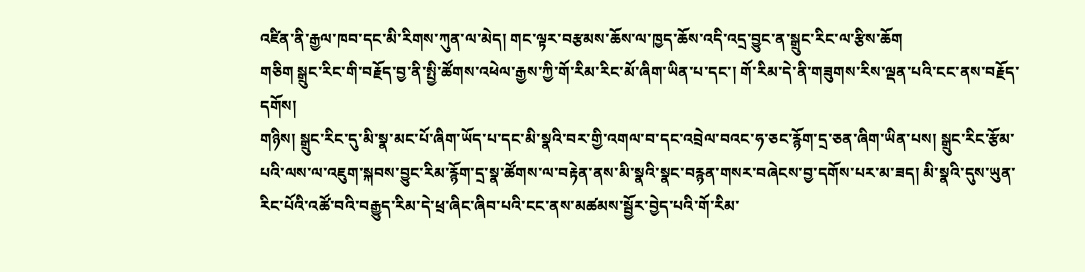འཛིན་ནི་རྒྱལ་ཁབ་དང་མི་རིགས་ཀུན་ལ་མེད། གང་ལྟར་བརྩམས་ཆོས་ལ་ཁྱད་ཆོས་འདི་འདྲ་བྱུང་ན་སྒྲུང་རིང་ལ་རྩིས་ཆོག
གཅིག སྒྲུང་རིང་གི་བརྗོད་བྱ་ནི་སྤྱི་ཚོགས་འཕེལ་རྒྱས་ཀྱི་གོ་རིམ་རིང་མོ་ཞིག་ཡིན་པ་དང་། གོ་རིམ་དེ་ནི་གཟུགས་རིས་ལྡན་པའི་ངང་ནས་བརྗོད་དགོས།
གཉིས། སྒྲུང་རིང་དུ་མི་སྣ་མང་པོ་ཞིག་ཡོད་པ་དང་མི་སྣའི་བར་གྱི་འགལ་བ་དང་འབྲེལ་བའང་ཧ་ཅང་རྙོག་དྲ་ཅན་ཞིག་ཡིན་པས། སྒྲུང་རིང་རྩོམ་པའི་ལས་ལ་འཇུག་སྐབས་བྱུང་རིམ་རྙོག་དྲ་སྣ་ཚོགས་ལ་བརྟེན་ནས་མི་སྣའི་སྣང་བརྙན་གསར་བཞེངས་བྱ་དགོས་པར་མ་ཟད། མི་སྣའི་དུས་ཡུན་རིང་པོའི་འཚོ་བའི་བརྒྱུད་རིམ་དེ་ཕྲ་ཞིང་ཞིབ་པའི་ངང་ནས་མཚམས་སྦྱོར་བྱེད་པའི་གོ་རིམ་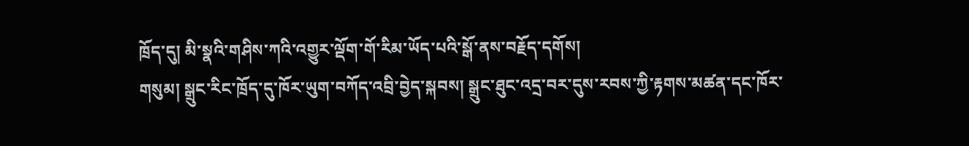ཁྲོད་དུ། མི་སྣའི་གཤིས་ཀའི་འགྱུར་ལྡོག་གོ་རིམ་ཡོད་པའི་སྒོ་ནས་བརྗོད་དགོས།
གསུམ། སྒྲུང་རིང་ཁྲོད་དུ་ཁོར་ཡུག་བཀོད་འབྲི་བྱེད་སྐབས། སྒྲུང་ཐུང་འདྲ་བར་དུས་རབས་ཀྱི་རྟགས་མཚན་དང་ཁོར་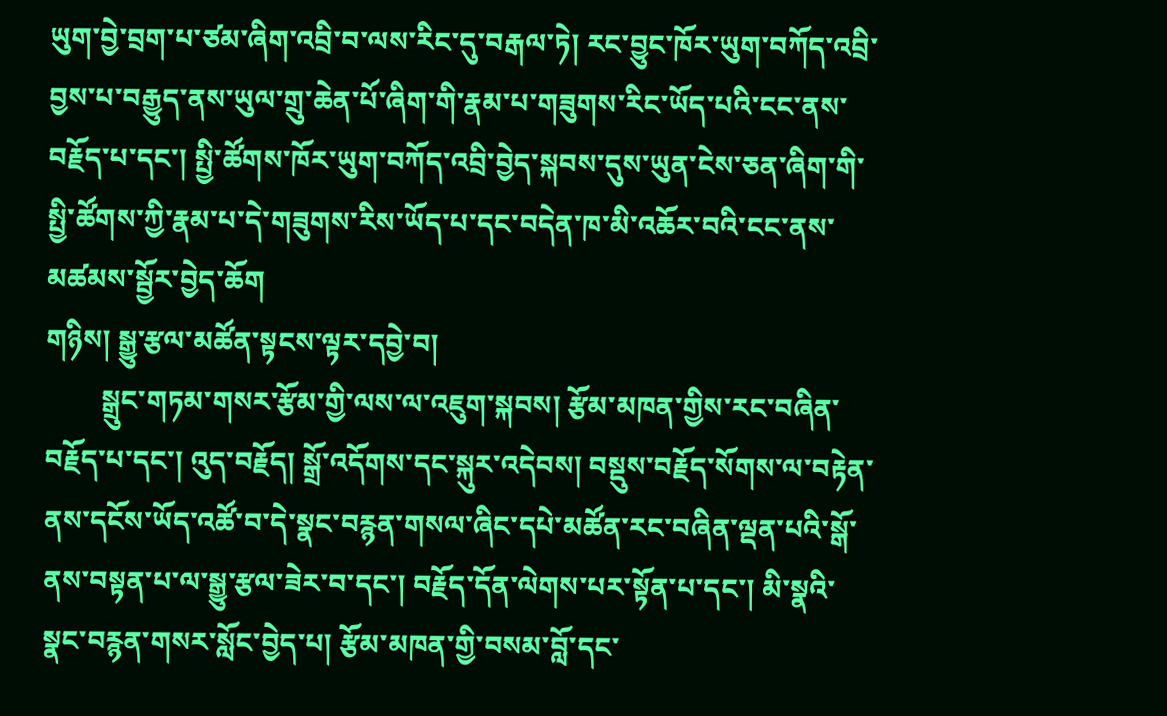ཡུག་བྱེ་བྲག་པ་ཙམ་ཞིག་འབྲི་བ་ལས་རིང་དུ་བརྒལ་ཏེ། རང་བྱུང་ཁོར་ཡུག་བཀོད་འབྲི་བྱས་པ་བརྒྱུད་ནས་ཡུལ་གྲུ་ཆེན་པོ་ཞིག་གི་རྣམ་པ་གཟུགས་རིང་ཡོད་པའི་ངང་ནས་བརྗོད་པ་དང་། སྤྱི་ཚོགས་ཁོར་ཡུག་བཀོད་འབྲི་བྱེད་སྐབས་དུས་ཡུན་ངེས་ཅན་ཞིག་གི་སྤྱི་ཚོགས་ཀྱི་རྣམ་པ་དེ་གཟུགས་རིས་ཡོད་པ་དང་བདེན་ཁ་མི་འཆོར་བའི་ངང་ནས་མཚམས་སྦྱོར་བྱེད་ཆོག
གཉིས། སྒྱུ་རྩལ་མཚོན་སྟངས་ལྟར་དབྱེ་བ།
        སྒྲུང་གཏམ་གསར་རྩོམ་གྱི་ལས་ལ་འཇུག་སྐབས། རྩོམ་མཁན་གྱིས་རང་བཞིན་བརྗོད་པ་དང་། འུད་བརྗོད། སྒྲོ་འདོགས་དང་སྐུར་འདེབས། བསྡུས་བརྗོད་སོགས་ལ་བརྟེན་ནས་དངོས་ཡོད་འཚོ་བ་དེ་སྣང་བརྙན་གསལ་ཞིང་དཔེ་མཚོན་རང་བཞིན་ལྡན་པའི་སྒོ་ནས་བསྟན་པ་ལ་སྒྱུ་རྩལ་ཟེར་བ་དང་། བརྗོད་དོན་ལེགས་པར་སྟོན་པ་དང་། མི་སྣའི་སྣང་བརྙན་གསར་སློང་བྱེད་པ། རྩོམ་མཁན་གྱི་བསམ་བློ་དང་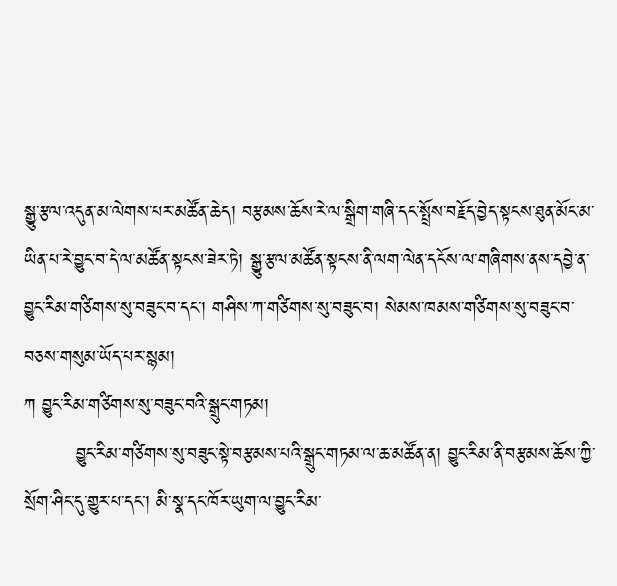སྒྱུ་རྩལ་འདུན་མ་ལེགས་པར་མཚོན་ཆེད། བརྩམས་ཆོས་རེ་ལ་སྒྲིག་གཞི་དང་སྤྲོས་བརྗོད་བྱེད་སྟངས་ཐུན་མོང་མ་ཡིན་པ་རེ་བྱུང་བ་དེ་ལ་མཚོན་སྟངས་ཟེར་ཏེ། སྒྱུ་རྩལ་མཚོན་སྟངས་ནི་ལག་ལེན་དངོས་ལ་གཞིགས་ནས་དབྱེ་ན་བྱུང་རིམ་གཙིགས་སུ་བཟུང་བ་དང་། གཤིས་ཀ་གཙིགས་སུ་བཟུང་བ། སེམས་ཁམས་གཙིགས་སུ་བཟུང་བ་བཅས་གསུམ་ཡོད་པར་སྙམ།
ཀ བྱུང་རིམ་གཙིགས་སུ་བཟུང་བའི་སྒྲུང་གཏམ།
        བྱུང་རིམ་གཙིགས་སུ་བཟུང་སྟེ་བརྩམས་པའི་སྒྲུང་གཏམ་ལ་ཆ་མཚོན་ན། བྱུང་རིམ་ནི་བརྩམས་ཆོས་ཀྱི་སྲོག་ཤིང་དུ་གྱུར་པ་དང་། མི་སྣ་དང་ཁོར་ཡུག་ལ་བྱུང་རིམ་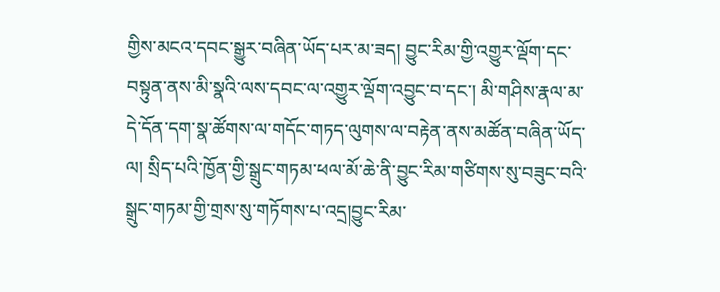གྱིས་མངའ་དབང་སྒྱུར་བཞིན་ཡོད་པར་མ་ཟད། བྱུང་རིམ་གྱི་འགྱུར་ལྡོག་དང་བསྟུན་ནས་མི་སྣའི་ལས་དབང་ལ་འགྱུར་ལྡོག་འབྱུང་བ་དང་། མི་གཤིས་རྣལ་མ་དེ་དོན་དག་སྣ་ཚོགས་ལ་གདོང་གཏད་ལུགས་ལ་བརྟེན་ནས་མཚོན་བཞིན་ཡོད་ལ། སྲིད་པའི་ཁྱོན་གྱི་སྒྲུང་གཏམ་ཕལ་མོ་ཆེ་ནི་བྱུང་རིམ་གཙིགས་སུ་བཟུང་བའི་སྒྲུང་གཏམ་གྱི་གྲས་སུ་གཏོགས་པ་འདྲ།བྱུང་རིམ་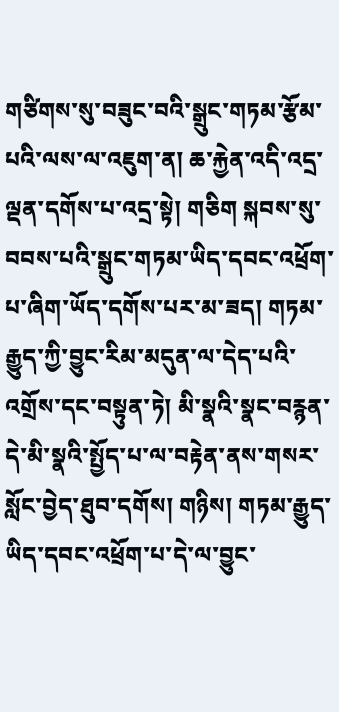གཙིགས་སུ་བཟུང་བའི་སྒྲུང་གཏམ་རྩོམ་པའི་ལས་ལ་འཇུག་ན། ཆ་རྐྱེན་འདི་འདྲ་ལྡན་དགོས་པ་འདྲ་སྟེ། གཅིག སྐབས་སུ་བབས་པའི་སྒྲུང་གཏམ་ཡིད་དབང་འཕྲོག་པ་ཞིག་ཡོད་དགོས་པར་མ་ཟད། གཏམ་རྒྱུད་ཀྱི་བྱུང་རིམ་མདུན་ལ་དེད་པའི་འགྲོས་དང་བསྟུན་ཏེ། མི་སྣའི་སྣང་བརྙན་དེ་མི་སྣའི་སྤྱོད་པ་ལ་བརྟེན་ནས་གསར་སློང་བྱེད་ཐུབ་དགོས། གཉིས། གཏམ་རྒྱུད་ཡིད་དབང་འཕྲོག་པ་དེ་ལ་བྱུང་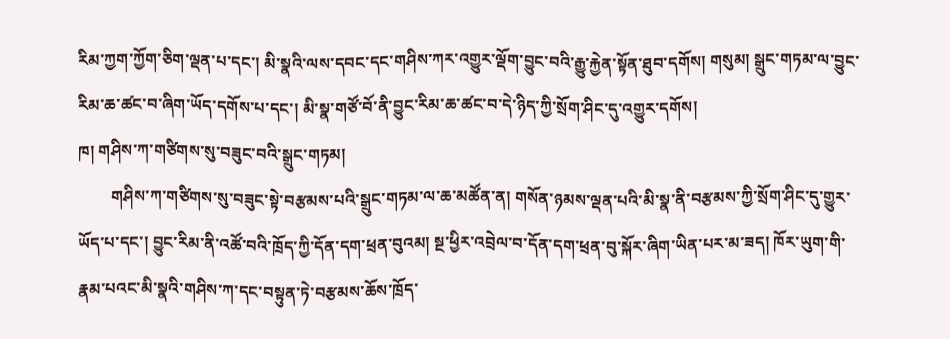རིམ་ཀྱག་ཀྱོག་ཅིག་ལྡན་པ་དང་། མི་སྣའི་ལས་དབང་དང་གཤིས་ཀར་འགྱུར་ལྡོག་བྱུང་བའི་རྒྱུ་རྐྱེན་སྟོན་ཐུབ་དགོས། གསུམ། སྒྲུང་གཏམ་ལ་བྱུང་རིམ་ཆ་ཚང་བ་ཞིག་ཡོད་དགོས་པ་དང་། མི་སྣ་གཙོ་བོ་ནི་བྱུང་རིམ་ཆ་ཚང་བ་དེ་ཉིད་ཀྱི་སྲོག་ཤིང་དུ་འགྱུར་དགོས།
ཁ། གཤིས་ཀ་གཙིགས་སུ་བཟུང་བའི་སྒྲུང་གཏམ།
        གཤིས་ཀ་གཙིགས་སུ་བཟུང་སྟེ་བརྩམས་པའི་སྒྲུང་གཏམ་ལ་ཆ་མཚོན་ན། གསོན་ཉམས་ལྡན་པའི་མི་སྣ་ནི་བརྩམས་ཀྱི་སྲོག་ཤིང་དུ་གྱུར་ཡོད་པ་དང་། བྱུང་རིམ་ནི་འཚོ་བའི་ཁྲོད་ཀྱི་དོན་དག་ཕྲན་བུའམ། སྔ་ཕྱིར་འབྲེལ་བ་དོན་དག་ཕྲན་བུ་སྐོར་ཞིག་ཡིན་པར་མ་ཟད། ཁོར་ཡུག་གི་རྣམ་པའང་མི་སྣའི་གཤིས་ཀ་དང་བསྟུན་ཏེ་བརྩམས་ཆོས་ཁྲོད་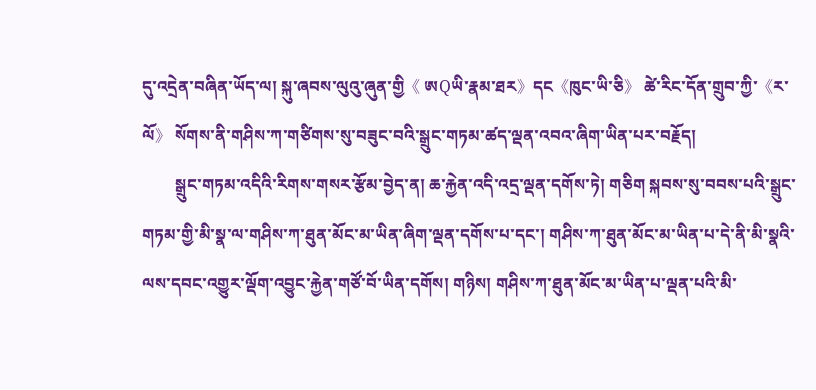དུ་འདྲེན་བཞིན་ཡོད་ལ། སྐུ་ཞབས་ལུའུ་ཞུན་གྱི《 ཨQཡི་རྣམ་ཐར》དང《ཁུང་ཡི་ཅི》 ཚེ་རིང་དོན་གྲུབ་ཀྱི་《ར་ལོ》 སོགས་ནི་གཤིས་ཀ་གཙིགས་སུ་བཟུང་བའི་སྒྲུང་གཏམ་ཚད་ལྡན་འབའ་ཞིག་ཡིན་པར་བརྗོད།
        སྒྲུང་གཏམ་འདིའི་རིགས་གསར་རྩོམ་བྱེད་ན། ཆ་རྐྱེན་འདི་འདྲ་ལྡན་དགོས་ཏེ། གཅིག སྐབས་སུ་བབས་པའི་སྒྲུང་གཏམ་གྱི་མི་སྣ་ལ་གཤིས་ཀ་ཐུན་མོང་མ་ཡིན་ཞིག་ལྡན་དགོས་པ་དང་། གཤིས་ཀ་ཐུན་མོང་མ་ཡིན་པ་དེ་ནི་མི་སྣའི་ལས་དབང་འགྱུར་ལྡོག་འབྱུང་རྐྱེན་གཙོ་བོ་ཡིན་དགོས། གཉིས། གཤིས་ཀ་ཐུན་མོང་མ་ཡིན་པ་ལྡན་པའི་མི་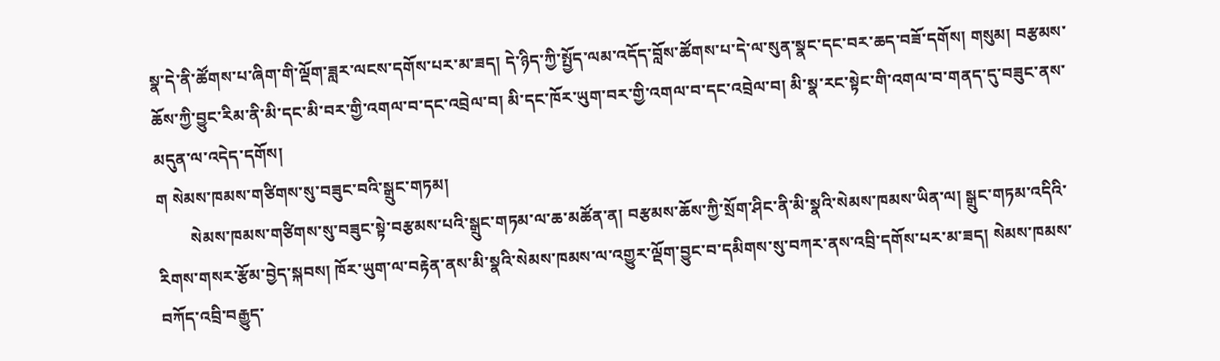སྣ་དེ་ནི་ཚོགས་པ་ཞིག་གི་ལྡོག་ཟླར་ལངས་དགོས་པར་མ་ཟད། དེ་ཉིད་ཀྱི་སྤྱོད་ལམ་འདོད་བློས་ཚོགས་པ་དེ་ལ་སུན་སྣང་དང་བར་ཆད་བཟོ་དགོས། གསུམ། བརྩམས་ཆོས་ཀྱི་བྱུང་རིམ་ནི་མི་དང་མི་བར་གྱི་འགལ་བ་དང་འབྲེལ་བ། མི་དང་ཁོར་ཡུག་བར་གྱི་འགལ་བ་དང་འབྲེལ་བ། མི་སྣ་རང་སྟེང་གི་འགལ་བ་གནད་དུ་བཟུང་ནས་མདུན་ལ་འདེད་དགོས།
ག སེམས་ཁམས་གཙིགས་སུ་བཟུང་བའི་སྒྲུང་གཏམ།
        སེམས་ཁམས་གཙིགས་སུ་བཟུང་སྟེ་བརྩམས་པའི་སྒྲུང་གཏམ་ལ་ཆ་མཚོན་ན། བརྩམས་ཆོས་ཀྱི་སྲོག་ཤིང་ནི་མི་སྣའི་སེམས་ཁམས་ཡིན་ལ། སྒྲུང་གཏམ་འདིའི་རིགས་གསར་རྩོམ་བྱེད་སྐབས། ཁོར་ཡུག་ལ་བརྟེན་ནས་མི་སྣའི་སེམས་ཁམས་ལ་འགྱུར་ལྡོག་བྱུང་བ་དམིགས་སུ་བཀར་ནས་འབྲི་དགོས་པར་མ་ཟད། སེམས་ཁམས་བཀོད་འབྲི་བརྒྱུད་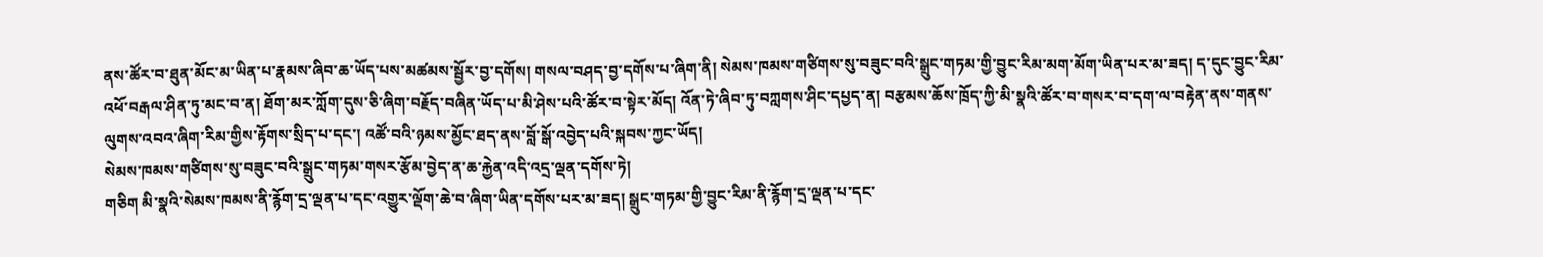ནས་ཚོར་བ་ཐུན་མོང་མ་ཡིན་པ་རྣམས་ཞིབ་ཆ་ཡོད་པས་མཚམས་སྦྱོར་བྱ་དགོས། གསལ་བཤད་བྱ་དགོས་པ་ཞིག་ནི། སེམས་ཁམས་གཙིགས་སུ་བཟུང་བའི་སྒྲུང་གཏམ་གྱི་བྱུང་རིམ་མག་མོག་ཡིན་པར་མ་ཟད། ད་དུང་བྱུང་རིམ་འཕོ་བརྒལ་ཤིན་ཏུ་མང་བ་ན། ཐོག་མར་ཀློག་དུས་ཅི་ཞིག་བརྗོད་བཞིན་ཡོད་པ་མི་ཤེས་པའི་ཚོར་བ་སྟེར་མོད། འོན་ཏེ་ཞིབ་ཏུ་བཀླགས་ཤིང་དཔྱད་ན། བརྩམས་ཆོས་ཁྲོད་ཀྱི་མི་སྣའི་ཚོར་བ་གསར་བ་དག་ལ་བརྟེན་ནས་གནས་ལུགས་འབའ་ཞིག་རིམ་གྱིས་རྟོགས་སྲིད་པ་དང་། འཚོ་བའི་ཉམས་མྱོང་ཐད་ནས་བློ་སྒོ་འབྱེད་པའི་སྐབས་ཀྱང་ཡོད།
སེམས་ཁམས་གཙིགས་སུ་བཟུང་བའི་སྒྲུང་གཏམ་གསར་རྩོམ་བྱེད་ན་ཆ་རྐྱེན་འདི་འདྲ་ལྡན་དགོས་ཏེ།
གཅིག མི་སྣའི་སེམས་ཁམས་ནི་རྙོག་དྲ་ལྡན་པ་དང་འགྱུར་ལྡོག་ཆེ་བ་ཞིག་ཡིན་དགོས་པར་མ་ཟད། སྒྲུང་གཏམ་གྱི་བྱུང་རིམ་ནི་རྙོག་དྲ་ལྡན་པ་དང་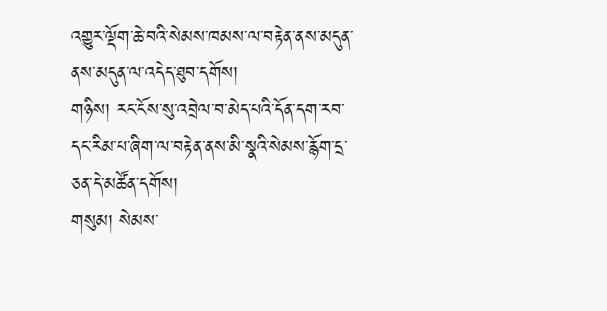འགྱུར་ལྡོག་ཆེ་བའི་སེམས་ཁམས་ལ་བརྟེན་ནས་མདུན་ནས་མདུན་ལ་འདེད་ཐུབ་དགོས།
གཉིས། རང་ངོས་སུ་འབྲེལ་བ་མེད་པའི་དོན་དག་རབ་དང་རིམ་པ་ཞིག་ལ་བརྟེན་ནས་མི་སྣའི་སེམས་རྙོག་དྲ་ཅན་དེ་མཚོན་དགོས།
གསུམ། སེམས་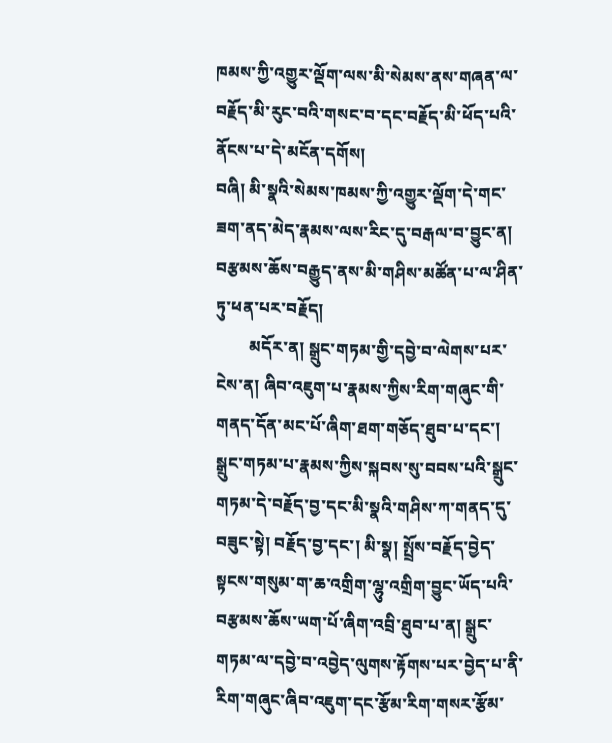ཁམས་ཀྱི་འགྱུར་ལྡོག་ལས་མི་སེམས་ནས་གཞན་ལ་བརྗོད་མི་རུང་བའི་གསང་བ་དང་བརྗོད་མི་ཕོད་པའི་ནོངས་པ་དེ་མངོན་དགོས།
བཞི། མི་སྣའི་སེམས་ཁམས་ཀྱི་འགྱུར་ལྡོག་དེ་གང་ཟག་ནད་མེད་རྣམས་ལས་རིང་དུ་བརྒལ་བ་བྱུང་ན། བརྩམས་ཆོས་བརྒྱུད་ནས་མི་གཤིས་མཚོན་པ་ལ་ཤིན་ཏུ་ཕན་པར་བརྗོད།
        མདོར་ན། སྒྲུང་གཏམ་གྱི་དབྱེ་བ་ལེགས་པར་ངེས་ན། ཞིབ་འཇུག་པ་རྣམས་ཀྱིས་རིག་གཞུང་གི་གནད་དོན་མང་པོ་ཞིག་ཐག་གཅོད་ཐུབ་པ་དང་། སྒྲུང་གཏམ་པ་རྣམས་ཀྱིས་སྐབས་སུ་བབས་པའི་སྒྲུང་གཏམ་དེ་བརྗོད་བྱ་དང་མི་སྣའི་གཤིས་ཀ་གནད་དུ་བཟུང་སྟེ། བརྗོད་བྱ་དང་། མི་སྣ། སྤྲོས་བརྗོད་བྱེད་སྟངས་གསུམ་ག་ཆ་འགྲིག་ལྷུ་འགྲིག་བྱུང་ཡོད་པའི་བརྩམས་ཆོས་ཡག་པོ་ཞིག་འབྲི་ཐུབ་པ་ན། སྒྲུང་གཏམ་ལ་དབྱེ་བ་འབྱེད་ལུགས་རྟོགས་པར་བྱེད་པ་ནི་རིག་གཞུང་ཞིབ་འཇུག་དང་རྩོམ་རིག་གསར་རྩོམ་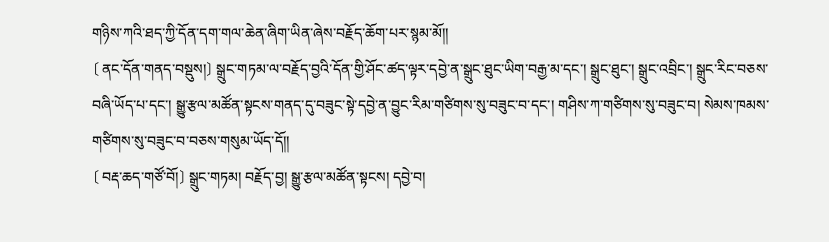གཉིས་ཀའི་ཐད་ཀྱི་དོན་དག་གལ་ཆེན་ཞིག་ཡིན་ཞེས་བརྗོད་ཆོག་པར་སྙམ་མོ།།
〔 ནང་དོན་གནད་བསྡུས།〕 སྒྲུང་གཏམ་ལ་བརྗོད་བྱའི་དོན་གྱི་ཤོང་ཚད་ལྟར་དབྱེ་ན་སྒྲུང་ཐུང་ཡིག་བརྒྱ་མ་དང་། སྒྲུང་ཐུང་། སྒྲུང་འབྲིང་། སྒྲུང་རིང་བཅས་བཞི་ཡོད་པ་དང་། སྒྱུ་རྩལ་མཚོན་སྟངས་གནད་དུ་བཟུང་སྟེ་དབྱེ་ན་བྱུང་རིམ་གཙིགས་སུ་བཟུང་བ་དང་། གཤིས་ཀ་གཙིགས་སུ་བཟུང་བ། སེམས་ཁམས་གཙིགས་སུ་བཟུང་བ་བཅས་གསུམ་ཡོད་དོ།།
〔 བརྡ་ཆད་གཙོ་བོ།〕 སྒྲུང་གཏམ། བརྗོད་བྱ། སྒྱུ་རྩལ་མཚོན་སྟངས། དབྱེ་བ།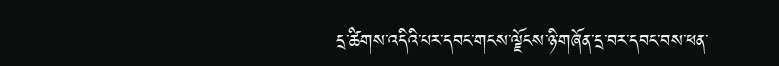དྲ་ཚིགས་འདིའི་པར་དབང་གངས་ལྗོངས་ཉི་གཞོན་དྲ་བར་དབང་བས་ཕན་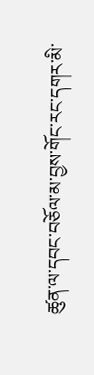ཚུན་ལ་དབང་བཅོལ་མ་བྱས་གོང་རང་དགར་མི་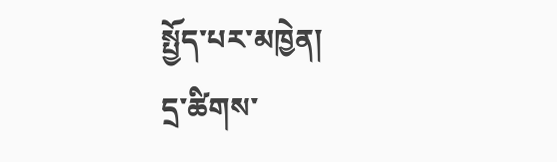སྤྱོད་པར་མཁྱེན།
དྲ་ཚིགས་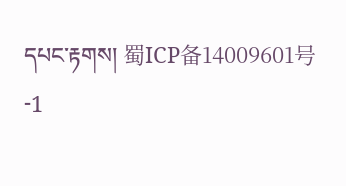དཔང་རྟགས། 蜀ICP备14009601号-1